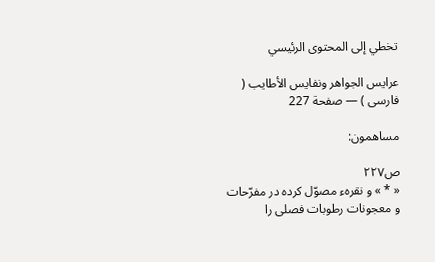تخطي إلى المحتوى الرئيسي

عرايس الجواهر ونفايس الأطايب ( فارسى ) — صفحة 227

مساهمون:

ص٢٢٧
« * » و نقرهء مصوّل كرده در مفرّحات و معجونات رطوبات فصلى را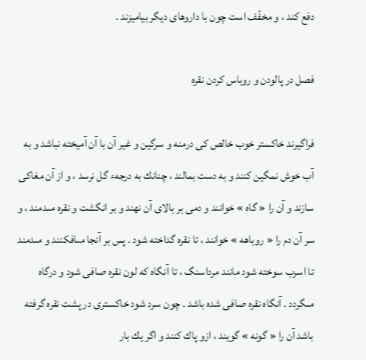دفع كند ، و مخفّف است چون با داروهاى ديگر بياميزند .

فصل در پالودن و روباس كردن نقره

فراگيرند خاكستر خوب خالص كى درمنه و سرگين و غير آن با آن آميخته نباشد و به آب خوش نمگين كنند و به دست بمالند ، چنانك به درجهء گل نرسد ، و از آن مغاكى سازند و آن را « گاه » خوانند و دمى بر بالاى آن نهند و بر انگشت و نقره مىدمند ، و سر آن دم را « روباهه » خوانند ، تا نقره گداخته شود . پس بر آنجا مىافكنند و مىدمند تا اسرب سوخته شود مانند مرداسنگ ، تا آنگاه كه لون نقره صافى شود و درگاه مىگردد . آنگاه نقره صافى شده باشد . چون سرد شود خاكسترى در پشت نقره گرفته باشد آن را « گونه » گويند ، ازو پاك كنند و اگر يك بار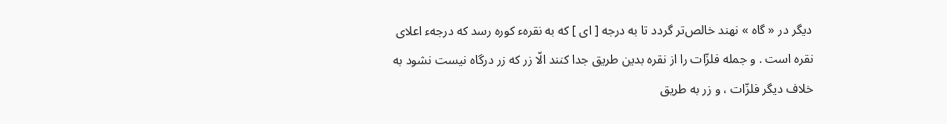ديگر در « گاه » نهند خالص‌تر گردد تا به درجه [ اى ] كه به نقرهء كوره رسد كه درجهء اعلاى نقره است . و جمله فلزّات را از نقره بدين طريق جدا كنند الّا زر كه زر درگاه نيست نشود به خلاف ديگر فلزّات ، و زر به طريق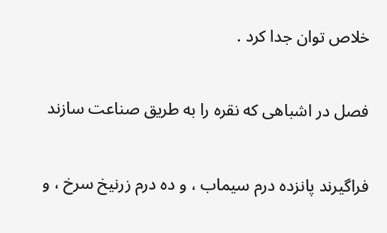خلاص توان جدا كرد .

فصل در اشباهى كه نقره را به طريق صناعت سازند

فراگيرند پانزده درم سيماب ، و ده درم زرنيخ سرخ ، و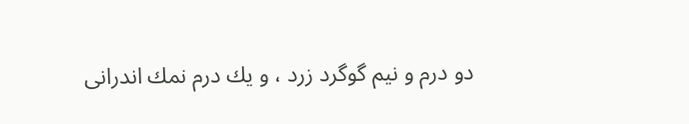دو درم و نيم گوگرد زرد ، و يك درم نمك اندرانى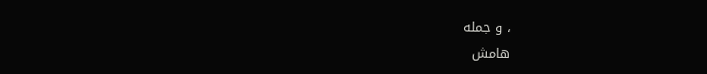، و جمله
هامش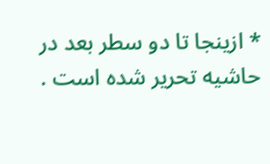* ازينجا تا دو سطر بعد در حاشيه تحرير شده است .